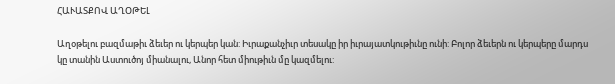ՀԱՒԱՏՔՈՎ ԱՂՕԹԵԼ

Աղօթելու բազմաթիւ ձեւեր ու կերպեր կան: Իւրաքանչիւր տեսակը իր իւրայատկութիւնը ունի: Բոլոր ձեւերն ու կերպերը մարդս կը տանին Աստուծոյ միանալու, Անոր հետ միութիւն մը կազմելու: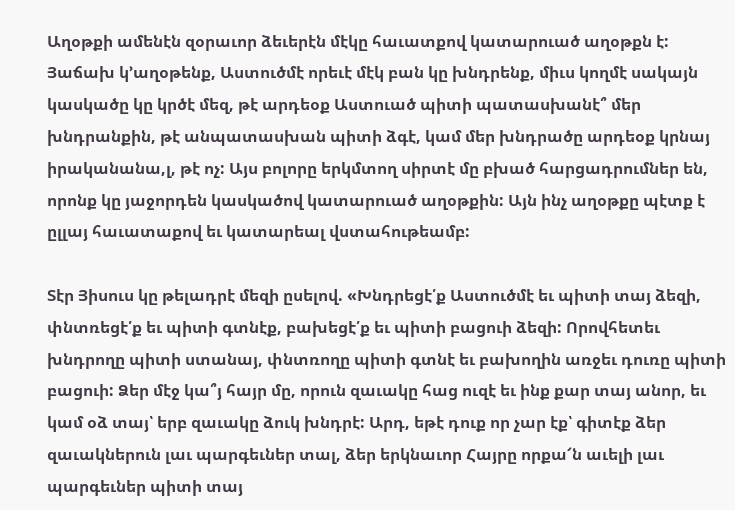Աղօթքի ամենէն զօրաւոր ձեւերէն մէկը հաւատքով կատարուած աղօթքն է: Յաճախ կ՚աղօթենք, Աստուծմէ որեւէ մէկ բան կը խնդրենք, միւս կողմէ սակայն կասկածը կը կրծէ մեզ, թէ արդեօք Աստուած պիտի պատասխանէ՞ մեր խնդրանքին, թէ անպատասխան պիտի ձգէ, կամ մեր խնդրածը արդեօք կրնայ իրականանա,լ, թէ ոչ: Այս բոլորը երկմտող սիրտէ մը բխած հարցադրումներ են, որոնք կը յաջորդեն կասկածով կատարուած աղօթքին: Այն ինչ աղօթքը պէտք է ըլլայ հաւատաքով եւ կատարեալ վստահութեամբ:

Տէր Յիսուս կը թելադրէ մեզի ըսելով. «Խնդրեցէ՛ք Աստուծմէ եւ պիտի տայ ձեզի, փնտռեցէ՛ք եւ պիտի գտնէք, բախեցէ՛ք եւ պիտի բացուի ձեզի: Որովհետեւ խնդրողը պիտի ստանայ, փնտռողը պիտի գտնէ եւ բախողին առջեւ դուռը պիտի բացուի: Ձեր մէջ կա՞յ հայր մը, որուն զաւակը հաց ուզէ եւ ինք քար տայ անոր, եւ կամ օձ տայ՝ երբ զաւակը ձուկ խնդրէ: Արդ, եթէ դուք որ չար էք՝ գիտէք ձեր զաւակներուն լաւ պարգեւներ տալ, ձեր երկնաւոր Հայրը որքա՜ն աւելի լաւ պարգեւներ պիտի տայ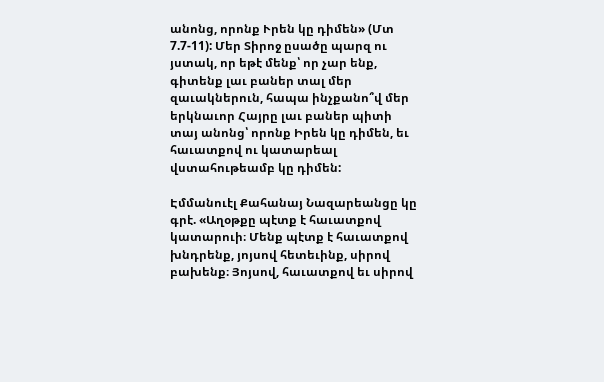անոնց, որոնք Ւրեն կը դիմեն» (Մտ 7.7-11): Մեր Տիրոջ ըսածը պարզ ու յստակ, որ եթէ մենք՝ որ չար ենք, գիտենք լաւ բաներ տալ մեր զաւակներուն, հապա ինչքանո՞վ մեր երկնաւոր Հայրը լաւ բաներ պիտի տայ անոնց՝ որոնք Իրեն կը դիմեն, եւ հաւատքով ու կատարեալ վստահութեամբ կը դիմեն:

Էմմանուէլ Քահանայ Նազարեանցը կը գրէ. «Աղօթքը պէտք է հաւատքով կատարուի։ Մենք պէտք է հաւատքով խնդրենք, յոյսով հետեւինք, սիրով բախենք։ Յոյսով, հաւատքով եւ սիրով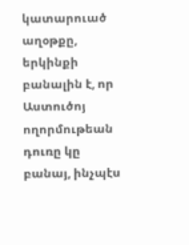կատարուած աղօթքը, երկինքի բանալին է, որ Աստուծոյ ողորմութեան դուռը կը բանայ, ինչպէս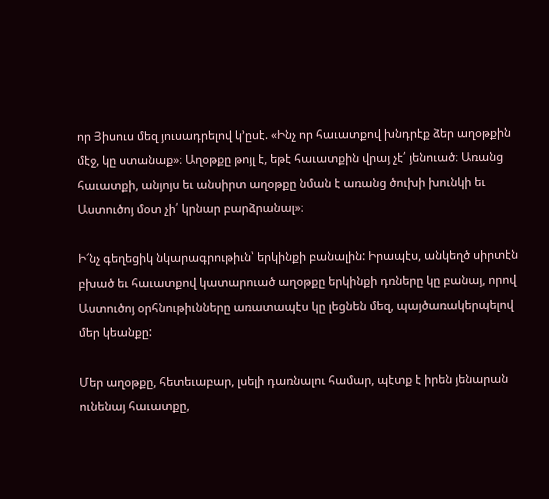որ Յիսուս մեզ յուսադրելով կ՚ըսէ. «Ինչ որ հաւատքով խնդրէք ձեր աղօթքին մէջ, կը ստանաք»։ Աղօթքը թոյլ է, եթէ հաւատքին վրայ չէ՛ յենուած։ Առանց հաւատքի, անյոյս եւ անսիրտ աղօթքը նման է առանց ծուխի խունկի եւ Աստուծոյ մօտ չի՛ կրնար բարձրանալ»։

Ի՜նչ գեղեցիկ նկարագրութիւն՝ երկինքի բանալին: Իրապէս, անկեղծ սիրտէն բխած եւ հաւատքով կատարուած աղօթքը երկինքի դռները կը բանայ, որով Աստուծոյ օրհնութիւնները առատապէս կը լեցնեն մեզ, պայծառակերպելով մեր կեանքը:

Մեր աղօթքը, հետեւաբար, լսելի դառնալու համար, պէտք է իրեն յենարան ունենայ հաւատքը,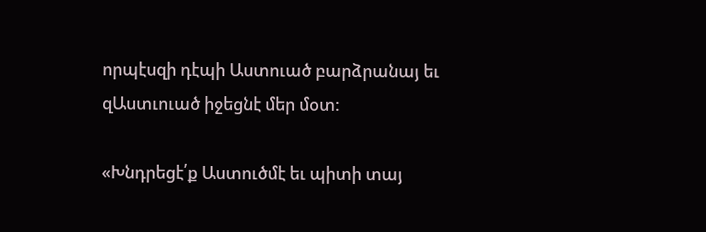որպէսզի դէպի Աստուած բարձրանայ եւ զԱստւուած իջեցնէ մեր մօտ:

«Խնդրեցէ՛ք Աստուծմէ եւ պիտի տայ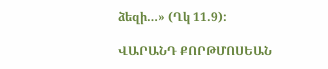ձեզի…» (Ղկ 11.9):

ՎԱՐԱՆԴ ՔՈՐԹՄՈՍԵԱՆ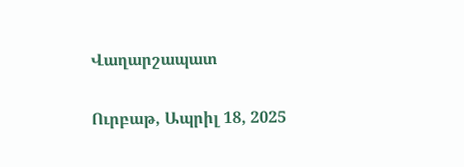Վաղարշապատ

Ուրբաթ, Ապրիլ 18, 2025